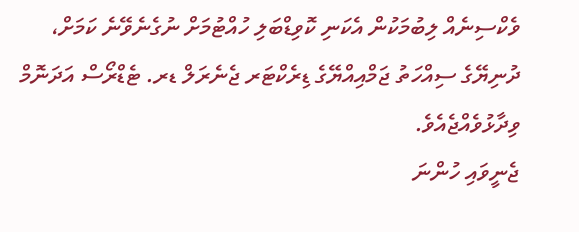ވެކްސިނެއް ލިބުމަކުން އެކަނި ކޮވިޑްބަލި ހުއްޓުމަށް ނުގެނެވޭނެ ކަމަށް، ދުނިޔޭގެ ސިއްހަތު ޖަމްއިއްޔޭގެ ޑިރެކްޓަރ ޖެނެރަލް ޑރ. ޓެޑްރޯސް އަދަނޮމް ވިދާޅުވެއްޖެއެވެ.
ޖެނީވައި ހުންނަ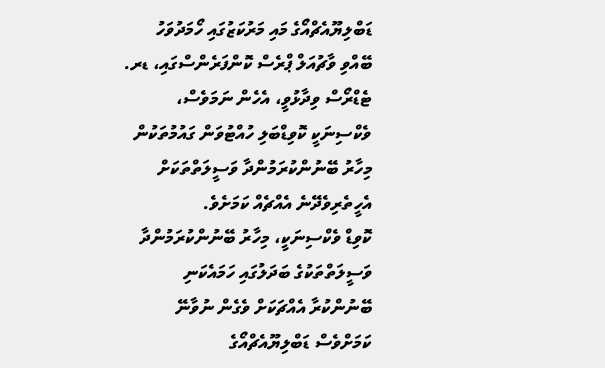ޑަބްލިޔޫއެޗްއޯގެ މައި މަރުކަޒުގައި ހޯމަދުވަހު ބޭއްވި ވާޗުއަލް ޕްރެސް ކޮންފަރެންސްގައި، ޑރ. ޓެޑްރޯސް ވިދާޅުވީ، އެހެން ނަމަވެސް، ވެކްސިނަކީ ކޮވިޑްބަލި ހުއްޓުވަން ގައުމުތަކުން މިހާރު ބޭނުންކުރަމުންދާ ވަސީލަތްތަކަށް އެހީތެރިވެދޭނެ އެއްޗެއް ކަމަށެވެ.
ކޮވިޑް ވެކްސިނަކީ، މިހާރު ބޭނުންކުރަމުންދާ ވަސީލަތްތަކުގެ ބަދަލުގައި ހަމައެކަނި ބޭނުންކުރާ އެއްޗަކަށް ވެގެން ނުވާނޭ ކަމަށްވެސް ޑަބްލިޔޫއެޗްއޯގެ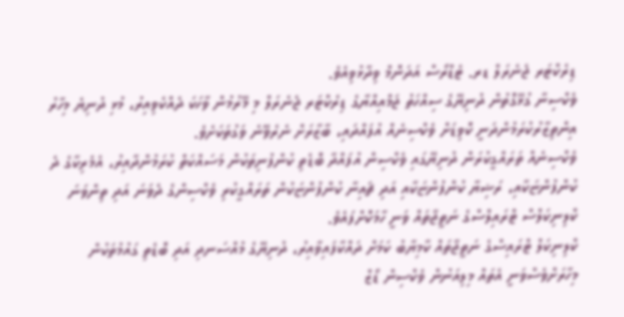ޑިރެކްޓަރ ޖެނެރަލް ޑރ. ޓެޑްރޯސް އަދަނޮމް ވިދާޅުވިއެވެ.
ވެކްސިނާ ގުޅޭގޮތުން ދުނިޔޭގެ ސިއްހަތު ޖަމްއިއްޔާގެ ޑިރެކްޓަރ ޖެނެރަލް މި މޭރުމުން ވާހަކަ ދެއްކެވިއިރު، މުޅި ދުނިޔެ މިހާރު އިންތިޒާރުކުރަމުންދަނީ ކޮވިޑަށް ވެކްސިނެއް އުފައްދައި، ބާޒާރަށް ނެރެވޭނެ ވަގުތަކަށެވެ.
ވެކްސިނެއް ތަރައްގީކުރަން ދުނިޔޭގައި ވެކްސިން އުފައްދާ ބޮޑެތި ކުންފުނިތަކުން މަސައްކަތް ކުރަމުންދާއިރު، އެމެރިކާގެ ދެ ކުންފުންޏަކާއި، ރަޝިޔާ ކުންފުންޏަކާއި އަދި ޗައިނާ ކުންފުންޏަކުން ތަރައްގީކުރި ވެކްސިންގެ ދެވަނަ އަދި ތިންވަނަ ކްލިނިކަލްސް ޓްރައިލްސްގެ ނަތީޖާތައް ވަނީ ހާމަކޮށްފައެވެ.
ކްލިނިކަލް ޓްރައިސްގެ ނަތީޖާތައް ކާމިޔާބު ކަމަށް ދައްކާފައިވާއިރު، ދުނިޔޭގެ މުއްސަނދި އަދި ބޮޑެތި ގައުމުތަކުން މިހާރަށްވެސްވަނީ އެތައް މިލިއަނުން ވެކްސިން ޑޯޒް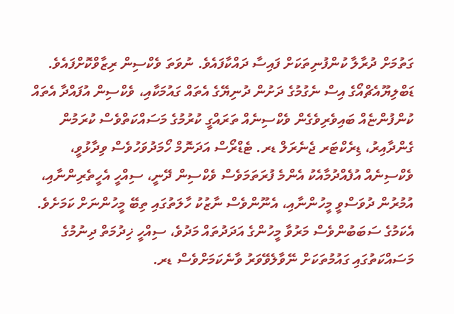ގަތުމަށް ދުރާލާ ކުންފުނިތަކަށް ފައިސާ ދައްކާފައެވެ. ނުވަތަ ވެކްސިން ރިޒާވްކޮށްފައެވެ.
ޑަބްލިޔޫއެޗްއޯގެ އިސް ނެގުމުގެ ދަށުން ދުނިޔޭގެ އެތައް ގައުމަކާއި، ވެކްސިން އުފައްދާ އެތައް ކުންފުންޏެއް ބައިވެރިވެގެން ވެކްސިނެއް ތަރައްގީ ކުރުމުގެ މަސައްކަތްވެސް ކުރަމުން ގެންދާއިރު، ޑިރެކްޓަރ ޖެނެރަލް ޑރ. ޓެޑްރޯސް އަދަނޮމް ހޯމަދުވަހުވެސް ވިދާޅުވީ، ވެކްސިނެއް އުފެއްދުމާއެކު އެންމެ ފުރަތަމަވެސް ވެކްސިން ދޭނީ، ސިއްހީ އެހީތެރިންނާއި، އުމުރުން ދުވަސްވީ މީހުންނާއި، އެނޫންވެސް ނާޒުކު ހާލަތުގައި ތިބޭ މީހުންނަށް ކަމަށެވެ.
އެކަމުގެ ސަބަބުންވެސް މަރުވާ މީހުންގެ އަދަދުތައް މަދުވެ، ސިއްހީ ޚިދުމަތް ދިނުމުގެ މަސައްކަތުގައި ގައުމުތަކަށް ނޭވާލެވޭވަރު ވާނެކަމަށްވެސް ޑރ.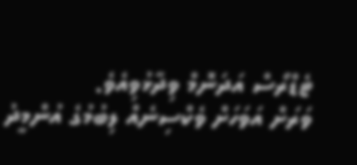ޓެޑްރޯސް އަދަނޮމް ވިދާޅުވިއެވެ.
ވަރަށް އަވަހަށް ވެކްސިނެއް ލިބުމުގެ އުންމީދު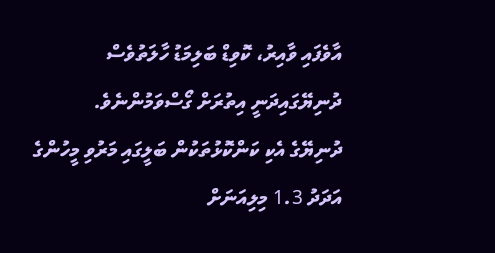އާވެފައި ވާއިރު، ކޮވިޑް ބަލިމަޑު ހާލަތުވެސް ދުނިޔޭގައިދަނީ އިތުރަށް ގޯސްވަމުންނެވެ.
ދުނިޔޭގެ އެކި ކަންކޮޅުތަކުން ބަލީގައި މަރުވި މީހުންގެ އަދަދު 1.3 މިލިއަނަށް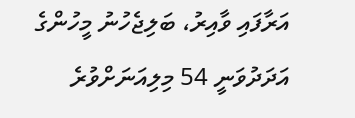އަރާފައި ވާއިރު، ބަލިޖެހުނު މީހުންގެ އަދަދުވަނީ 54 މިލިއަނަށްވުރެ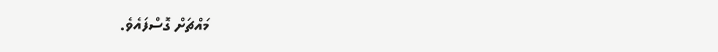މައްޗަށް ގޮސްފައެވެ.